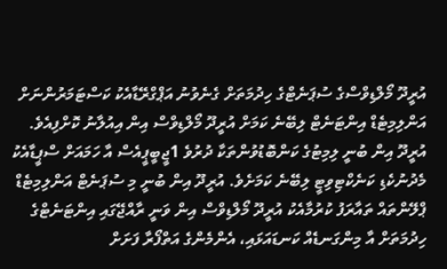އުރީދޫ މޯލްޑިވްސްގެ ސުޕަނެޓްގެ ހިދުމަތަށް ގެނެވުނު އަޕްގްރޭޑާއެކު ކަސްޓަމަރުންނަށް އަންލިމިޓެޑް އިންޓަނެޓް ލިބޭނެ ކަމަށް އުރީދޫ މޯލްޑިވްސް އިން އިއުލާނު ކޮށްފިއެވެ.
އުރީދޫ އިން ބުނީ ލިމިޓުގެ ކަންބޮޑުވުންތަކާ ދުރުވެ 1ޖީބީޕީއެސް އާ ހަމައަށް ސްޕީޑާއެކު މެދުނުކެޑި ކަނެކްޓިވިޓީ ލިބޭނެ ކަމަށެވެ. އުރީދޫ އިން ބުނީ މި ސުޕަނެޓް އަންލިމިޓެޑް ޕްލޭންތައް ތައާރަފު ކުރުމާއެކު އުރީދޫ މޯލްޑިވްސް އިން ވަނީ ރާއްޖޭގައި އިންޓަނެޓްގެ ހިދުމަތަށް އާ މިންގަނޑެއް ކަނޑައަޅައި، އެންމެންގެ އަތްފޯރާ ފަށަށް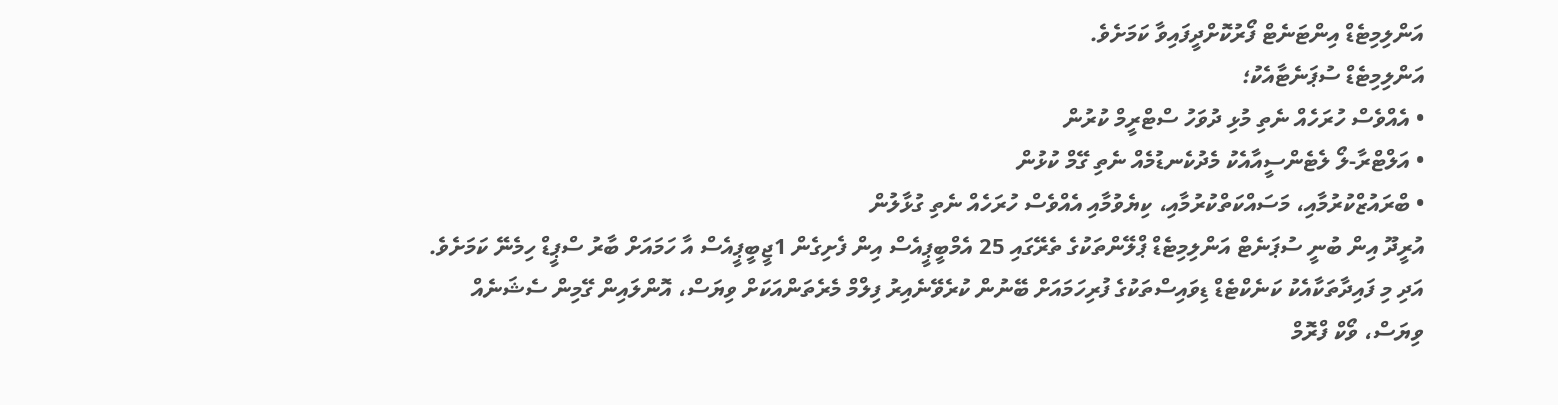އަންލިމިޓެޑް އިންޓަނެޓް ފޯރުކޮށްދީފައިވާ ކަމަށެވެ.
އަންލިމިޓެޑް ސުޕަނެޓާއެކު؛
• އެއްވެސް ހުރަހެއް ނެތި މުޅި ދުވަހު ސްޓްރީމް ކުރުން
• އަލްޓްރާ-ލޯ ލެޓެންސީއާއެކު މެދުކެނޑުމެއް ނެތި ގޭމް ކުޅުން
• ބްރައުޒްކުރުމާއި، މަސައްކަތްކުރުމާއި، ކިޔެވުމާއި އެއްވެސް ހުރަހެއް ނެތި ގުޅާލުން
އުރީދޫ އިން ބުނީ ސުޕަނެޓް އަންލިމިޓެޑް ޕްލޭންތަކުގެ ތެރޭގައި 25 އެމްބީޕީއެސް އިން ފެށިގެން 1ޖީބީޕީއެސް އާ ހަމައަށް ބާރު ސްޕީޑް ހިމެނޭ ކަމަށެވެ. އަދި މި ފައިދާތަކާއެކު ކަނެކްޓެޑް ޑިވައިސްތަކުގެ ފުރިހަމައަށް ބޭނުން ކުރެވޭނެއިރު ފިލްމް މެރެތަންއަކަށް ވިޔަސް، އޮންލައިން ގޭމިން ސެޝަނެއް ވިޔަސް، ވޯކް ފްރޮމް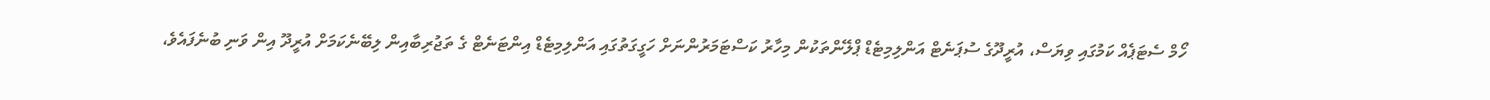ހޯމް ސެޓަޕެއް ކަމުގައި ވިޔަސް، އުރީދޫގެ ސުޕަނެޓް އަންލިމިޓެޑް ޕްލޭންތަކުން މިހާރު ކަސްޓަމަރުންނަށް ހަގީގަތުގައި އަންލިމިޓެޑް އިންޓަނެޓް ގެ ތަޖުރިބާއިން ލިބޭނެކަމަށް އުރީދޫ އިން ވަނި ބުނެފައެވެ،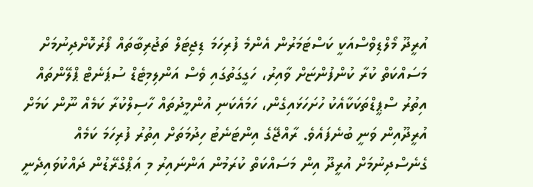އުރީދޫ މޯލްޑިވްސްއަކީ ކަސްޓަމަރުން އެންމެ ފުރިހަމަ ޑިޖިޓަލް ތަޖުރިބާތައް ފޯރުކޮށްދިނުމަށް މަސައްކަތް ކުރާ ކުންފުންޏަށް ވާއިރު، ހަގީގަތުގައި ވެސް އަންލިމިޓެޑް ސުޕަނެޓް ޕްލޭންތައް އިތުރު ސްޕީޑްތަކަކާއެކު ހުށަހަޅައިގެން، ހަމައެކަނި އުންމީދުތައް ހާސިލްކުރާ ކަމެއް ނޫން ކަމަށް އުރީދޫއިން ވަނީ ބުނެފައެވެ. ރާއްޖޭގެ އިންޓަނެޓު ހިދުމަތަށް އިތުރު ފުރިހަމަ ކަމެއް ގެނެސްދިނުމަށް އުރީދޫ އިން މަސައްކަތް ކުރަމުން އަންނައިރު މި އަޕްގްރޭޑުން ދައްކުވައިދެނީ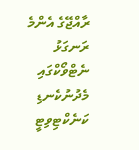ރާއްޖޭގެ އެންމެ ރަނގަޅު ނެޓްވޯކްގައި މެދުނުކެނޑި ކަނެކްޓިވިޓީ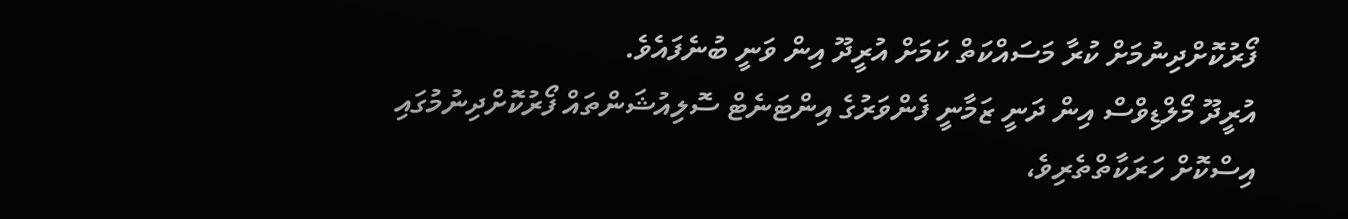ފޯރުކޮށްދިނުމަށް ކުރާ މަސައްކަތް ކަމަށް އުރީދޫ އިން ވަނީ ބުނެފައެވެ.
އުރީދޫ މޯލްޑިވްސް އިން ދަނީ ޒަމާނީ ފެންވަރުގެ އިންޓަނެޓް ސޮލިއުޝަންތައް ފޯރުކޮށްދިނުމުގައި އިސްކޮށް ހަރަކާތްތެރިވެ،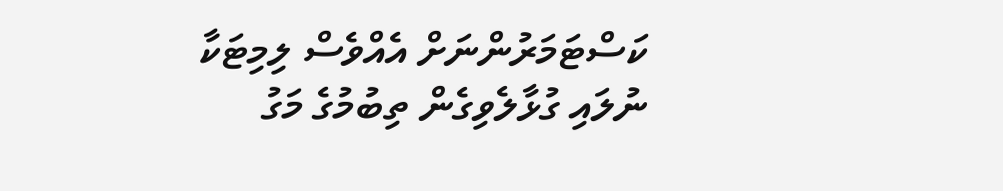ކަސްޓަމަރުންނަށް އެއްވެސް ލިމިޓަކާ ނުލައި ގުޅާލެވިގެން ތިބުމުގެ މަގު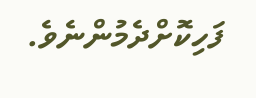ފަހިކޮށްދެމުންނެވެ.